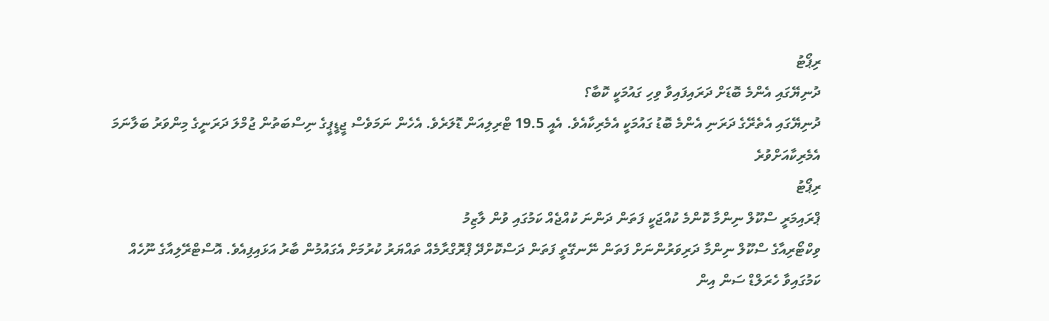ރިޕޯޓު
ދުނިޔޭގައި އެންމެ ބޮޑަށް ދަރައިފައިވާ ވިހި ގައުމަކީ ކޮބާ؟
ދުނިޔޭގައި އެތެރޭގެ ދަރަނި އެންމެ ބޮޑު ގައުމަކީ އެމެރިކާއެވެ. އެއީ 19.5 ޓްރިލިއަން ޑޮލަރެވެ. އެހެން ނަމަވެސް ޖީޑީޕީގެ ނިސްބަތުން ޖުމްލަ ދަރަނީގެ މިންވަރު ބަލާނަމަ އެމެރިކާއަށްވުރެ
ރިޕޯޓު
ޕްރައިމަރީ ސްކޫލް ނިންމާ ކޮންމެ ކުއްޖަކީ ފަތަން ދަންނަ ކުއްޖެއް ކަމުގައި ވުން ލާޒިމު
ވިކްޓޯރިއާގެ ސްކޫލް ނިންމާ ދަރިވަރުންނަށް ފަތަން ނޭނގޭތީ ފަތަން ދަސްކޮށްދޭ ޕްރޮގްރާމެއް ތައްޔަރު ކުރުމަށް އެގައުމުން ބާރު އަޅައިފިއެވެ. އޮސްޓްރޭލިއާގެ ނޫހެއް ކަމުގައިވާ ހެރަލްޑް ސަން އިން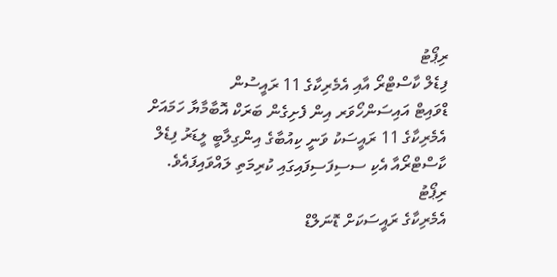ރިޕޯޓު
ފިޑެލް ކާސްޓްރޯ އާއި އެމެރިކާގެ 11 ރައީސުން
ޑްވައިޓް އައިސަންހޯވަރ އިން ފެށިގެން ބަރަކް އޮބާމާޔާ ހަމައަށް އެމެރިކާގެ 11 ރައީސަކު ވަނީ ކިއުބާގެ އިންގިލާބީ ލީޑަރު ފިޑެލް ކާސްޓްރޯއާ އެކި ސސިފަސިފައިގައި ކުރިމަތި ލައްވައިފައެވެ.
ރިޕޯޓު
އެމެރިކާގެ ރައީސަކަށް ޑޮނަލްޑް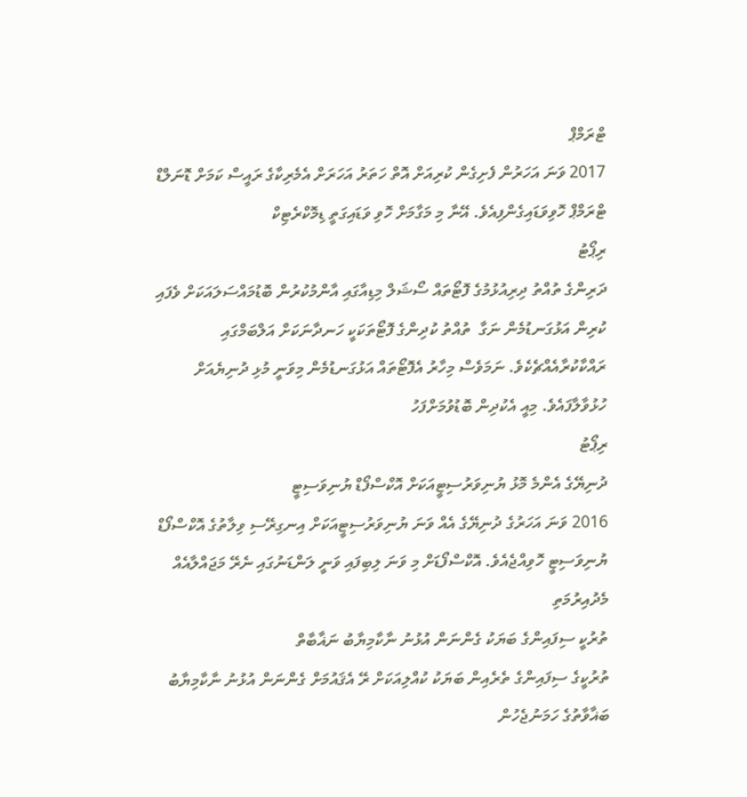ޓްރަމްޕް
2017 ވަނަ އަހަރުން ފެށިގެން ކުރިއަށް އޮތް ހަތަރު އަހަރަށް އެމެރިކާގެ ރައީސް ކަމަށް ޑޮނަލްޑް ޓްރަމްޕް ހޮވިވަޑައިގެންފިއެވެ. އޭނާ މި މަގާމަށް ހޮވި ވަޑައިގަތީ ޑިމޮކްރެޓިކް
ރިޕޯޓު
ދަރިންގެ ތުއްތު ދިރިއުޅުމުގެ ފޮޓޯތައް ސޯޝަލް މިޑިއާގައި އާންމުކުރުން ބޮޑުމައްސަލައަކަށް ވެފައި
ކުރިން އަޅުގަނޑުމެން ނަގާ  ތުއްތު ކުދިންގެ ފޮޓޯތަކަކީ ހަނދާނަކަށް އަލްބަމްގައި ރައްކާކުރާއެއްޗެކެވެ. ނަމަވެސް މިހާރު އެފޮޓޯތައް އަޅުގަނޑުމެން މިވަނީ މުޅި ދުނިޔެއަށް ހުޅުވާލާފައެވެ. މިއީ އެކުދިން ބޮޑުވުމަށްފަހު
ރިޕޯޓު
ދުނިޔޭގެ އެންމެ މޮޅު ޔުނިވަރުސިޓީއަކަށް އޮކްސްފޯޑް ޔުނިވަސިޓީ
2016 ވަނަ އަހަރުގެ ދުނިޔޭގެ އެއް ވަނަ ޔުނިވަރުސިޓީއަކަށް އިނގިރޭސި ވިލާތުގެ އޮކްސްފޯޑް ޔުނިވަސިޓީ ހޮވިއްޖެއެވެ. އޮކްސްފޯޑަށް މި ވަނަ ލިބިފައި ވަނީ ލަންޑަނުގައި ނެރޭ މަޖައްލާއެއް
މެދުއިރުމަތި
ތުރުކީ ސިފައިންގެ ބަޔަކު ގެންނަން އުޅުނު ނާކާމިޔާބު ނަޣާބާތް
ތުރުކީގެ ސިފައިންގެ ތެރެއިން ބަޔަކު ކުއްލިއަކަށް ރޭ އެޤައުމަށް ގެންނަން އުޅުނު ނާކާމިޔާބު ބަޣާވާތުގެ ހަމަނުޖެހުން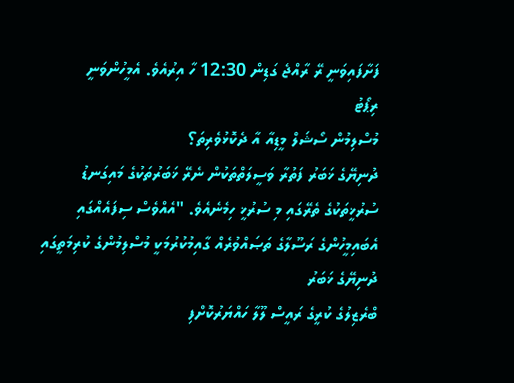ފަށާފައިވަނީ ރޭ ރާއްޖެ ގަޑިން 12:30 ހާ އިރުއެވެ. އެމީހުންވަނީ
ރިޕޯޓު
މުސްލިމުން ސޯޝަލް މީޑިއާ އާ ދެކޮޅުވެރިތަ؟
ދުނިޔޭގެ ޚަބަރު ފަތުރާ ވަސީލަތްތަކުން ނެރޭ ޚަބަރުތަކުގެ މައިގަނޑު ސުރުޚީތަކުގެ ތެރޭގައި މި ސުރުޚީ ހިމެނެއެވެ. "އެއްވެސް ސިފައެއްގައި އެބައިމީހުންގެ ރަސޫލާގެ ތަޞައްވުރެއް ގާއިމުކުރުމަކީ މުސްލިމުންގެ ކުރިމަތީގައި
ދުނިޔޭގެ ޚަބަރު
ބްރެޒިލުގެ ކުރީގެ ރައީސް ލޫލާ ހައްޔަރުކޮށްފި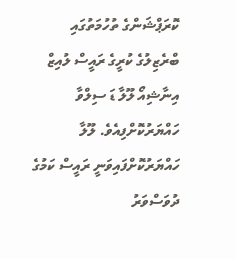ކޮރަޕްޝަންގެ ތުހުމަތުގައި ބްރެޒިލުގެ ކުރީގެ ރައީސް ލުއިޒް އިނާޝިއޯ ލޫލާ ޑަ ސިލްވާ ހައްޔަރުކޮށްފިއެވެ. ލޫލާ ހައްޔަރުކޮށްފައިވަނީ ރައީސް ކަމުގެ ދުވަސްވަރު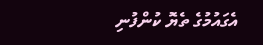އެގައުމުގެ ތެޔޮ ކުންފުނި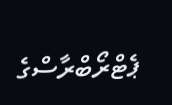ޕެޓްރޯބްރާސްގެ